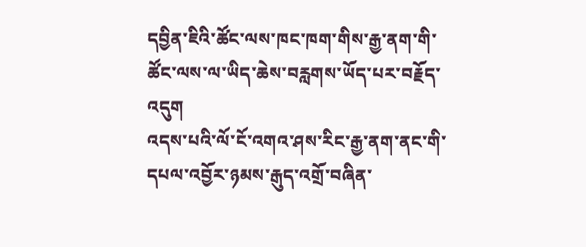དབྱིན་ཇིའི་ཚོང་ལས་ཁང་ཁག་གིས་རྒྱ་ནག་གི་ཚོང་ལས་ལ་ཡིད་ཆེས་བརླགས་ཡོད་པར་བརྗོད་འདུག
འདས་པའི་ལོ་ངོ་འགའ་ཤས་རིང་རྒྱ་ནག་ནང་གི་དཔལ་འབྱོར་ཉམས་རྒུད་འགྲོ་བཞིན་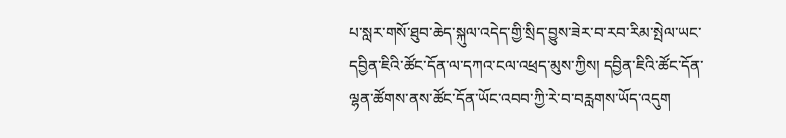པ་སླར་གསོ་ཐུབ་ཆེད་སྐུལ་འདེད་གྱི་སྲིད་བྱུས་ཟེར་བ་རབ་རིམ་སྤེལ་ཡང་དབྱིན་ཇིའི་ཚོང་དོན་ལ་དཀའ་ངལ་འཕྲད་མུས་ཀྱིས། དབྱིན་ཇིའི་ཚོང་དོན་ལྷན་ཚོགས་ནས་ཚོང་དོན་ཡོང་འབབ་ཀྱི་རེ་བ་བརླགས་ཡོད་འདུག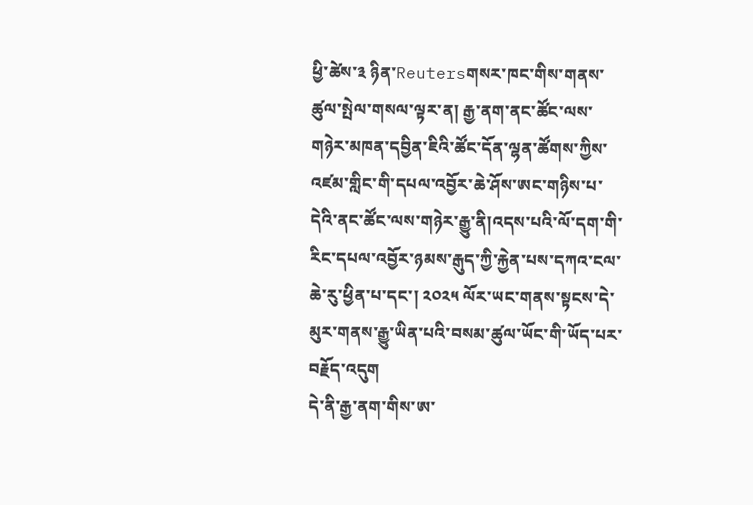ཕྱི་ཚེས་༣ ཉིན་Reutersགསར་ཁང་གིས་གནས་ཚུལ་སྤེལ་གསལ་ལྟར་ན། རྒྱ་ནག་ནང་ཚོང་ལས་གཉེར་མཁན་དབྱིན་ཇིའི་ཚོང་དོན་ལྷན་ཚོགས་ཀྱིས་འཛམ་གླིང་གི་དཔལ་འབྱོར་ཆེ་ཤོས་ཨང་གཉིས་པ་དེའི་ནང་ཚོང་ལས་གཉེར་རྒྱུ་ནི།འདས་པའི་ལོ་དག་གི་རིང་དཔལ་འབྱོར་ཉམས་རྒུད་ཀྱི་རྐྱེན་པས་དཀའ་ངལ་ཆེ་རུ་ཕྱིན་པ་དང་། ༢༠༢༥ ལོར་ཡང་གནས་སྟངས་དེ་མུར་གནས་རྒྱུ་ཡིན་པའི་བསམ་ཚུལ་ཡོང་གི་ཡོད་པར་བརྗོད་འདུག
དེ་ནི་རྒྱ་ནག་གིས་ཨ་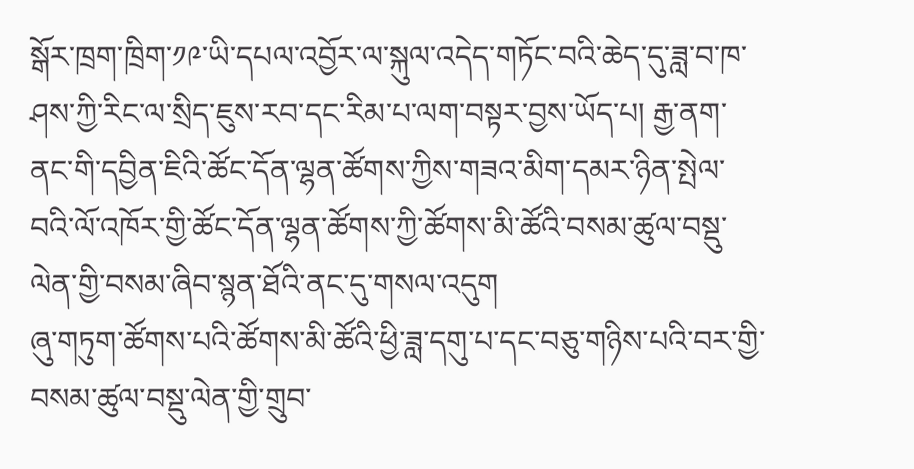སྒོར་ཁྲག་ཁྲིག་༡༩་ཡི་དཔལ་འབྱོར་ལ་སྐུལ་འདེད་གཏོང་བའི་ཆེད་དུ་ཟླ་བ་ཁ་ཤས་ཀྱི་རིང་ལ་སྲིད་ཇུས་རབ་དང་རིམ་པ་ལག་བསྟར་བྱས་ཡོད་པ། རྒྱ་ནག་ནང་གི་དབྱིན་ཇིའི་ཚོང་དོན་ལྷན་ཚོགས་ཀྱིས་གཟའ་མིག་དམར་ཉིན་སྤེལ་བའི་ལོ་འཁོར་གྱི་ཚོང་དོན་ལྷན་ཚོགས་ཀྱི་ཚོགས་མི་ཚོའི་བསམ་ཚུལ་བསྡུ་ལེན་གྱི་བསམ་ཞིབ་སྙན་ཐོའི་ནང་དུ་གསལ་འདུག
ཞུ་གཏུག་ཚོགས་པའི་ཚོགས་མི་ཚོའི་ཕྱི་ཟླ་དགུ་པ་དང་བཅུ་གཉིས་པའི་བར་གྱི་བསམ་ཚུལ་བསྡུ་ལེན་གྱི་གྲུབ་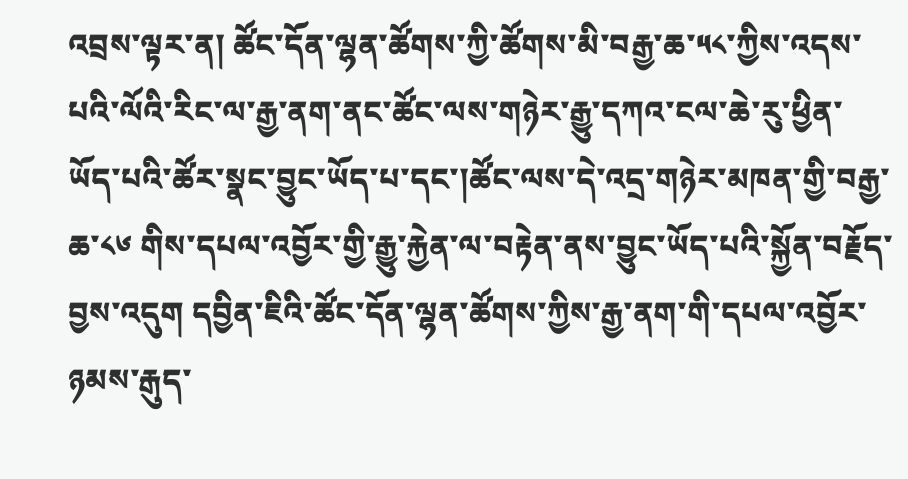འབྲས་ལྟར་ན། ཚོང་དོན་ལྷན་ཚོགས་ཀྱི་ཚོགས་མི་བརྒྱ་ཆ་༥༨་ཀྱིས་འདས་པའི་ལོའི་རིང་ལ་རྒྱ་ནག་ནང་ཚོང་ལས་གཉེར་རྒྱུ་དཀའ་ངལ་ཆེ་རུ་ཕྱིན་ཡོད་པའི་ཚོར་སྣང་བྱུང་ཡོད་པ་དང་།ཚོང་ལས་དེ་འདྲ་གཉེར་མཁན་གྱི་བརྒྱ་ཆ་༨༦ གིས་དཔལ་འབྱོར་གྱི་རྒྱུ་རྐྱེན་ལ་བརྟེན་ནས་བྱུང་ཡོད་པའི་སྐྱོན་བརྗོད་བྱས་འདུག དབྱིན་ཇིའི་ཚོང་དོན་ལྷན་ཚོགས་ཀྱིས་རྒྱ་ནག་གི་དཔལ་འབྱོར་ཉམས་རྒུད་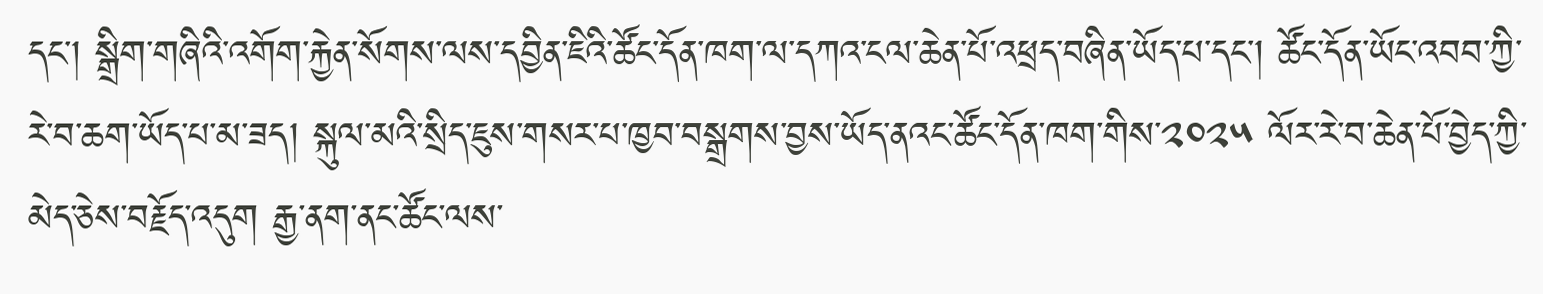དང་། སྒྲིག་གཞིའི་འགོག་རྐྱེན་སོགས་ལས་དབྱིན་ཇིའི་ཚོང་དོན་ཁག་ལ་དཀའ་ངལ་ཆེན་པོ་འཕྲད་བཞིན་ཡོད་པ་དང་། ཚོང་དོན་ཡོང་འབབ་ཀྱི་རེ་བ་ཆག་ཡོད་པ་མ་ཟད། སྐུལ་མའི་སྲིད་ཇུས་གསར་པ་ཁྱབ་བསྒྲགས་བྱས་ཡོད་ནའང་ཚོང་དོན་ཁག་གིས་༢༠༢༥ ལོར་རེ་བ་ཆེན་པོ་བྱེད་ཀྱི་མེད་ཅེས་བརྗོད་འདུག རྒྱ་ནག་ནང་ཚོང་ལས་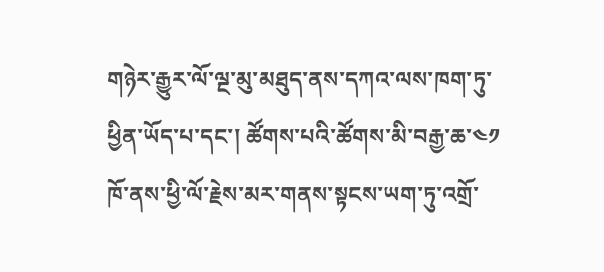གཉེར་རྒྱུར་ལོ་ལྔ་མུ་མཐུད་ནས་དཀའ་ལས་ཁག་ཏུ་ཕྱིན་ཡོད་པ་དང་། ཚོགས་པའི་ཚོགས་མི་བརྒྱ་ཆ་༤༡ ཁོ་ནས་ཕྱི་ལོ་རྗེས་མར་གནས་སྟངས་ཡག་ཏུ་འགྲོ་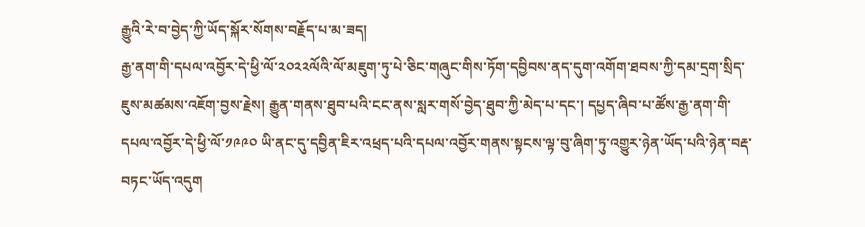རྒྱུའི་རེ་བ་བྱེད་ཀྱི་ཡོད་སྐོར་སོགས་བརྗོད་པ་མ་ཟད།
རྒྱ་ནག་གི་དཔལ་འབྱོར་དེ་ཕྱི་ལོ་༢༠༢༢ལོའི་ལོ་མཇུག་ཏུ་པེ་ཅིང་གཞུང་གིས་ཏོག་དབྱིབས་ནད་དུག་འགོག་ཐབས་ཀྱི་དམ་དྲག་སྲིད་ཇུས་མཚམས་འཇོག་བྱས་རྗེས། རྒྱུན་གནས་ཐུབ་པའི་ངང་ནས་སླར་གསོ་བྱེད་ཐུབ་ཀྱི་མེད་པ་དང་། དཔྱད་ཞིབ་པ་ཚོས་རྒྱ་ནག་གི་དཔལ་འབྱོར་དེ་ཕྱི་ལོ་༡༩༩༠ ཡི་ནང་དུ་དབྱིན་ཇིར་འཕྲད་པའི་དཔལ་འབྱོར་གནས་སྟངས་ལྟ་བུ་ཞིག་ཏུ་འགྱུར་ཉེན་ཡོད་པའི་ཉེན་བརྡ་བཏང་ཡོད་འདུག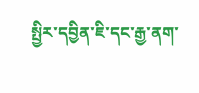སྤྱིར་དབྱིན་ཇི་དང་རྒྱ་ནག་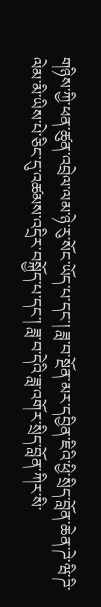གཉིས་ཀྱི་ཕན་ཚུན་འབྲེལ་ལམ་ཉེ་རུ་སོང་ཡོད་པ་དང་། ཟླ་བ་སྔོན་མར་དབྱིན་ཇིའི་ཕྱི་སྲིད་བློན་ཆེན་ཌེ་ཝི་ཌི་ལེམ་མི་ཡིས་པེ་ཅིང་དུ་འཚམས་འདྲིར་བསྐྱོད་པ་དང་། ཟླ་བ་དེའི་ཟླ་འགོར་སྲིད་བློན་ཀིར་སི་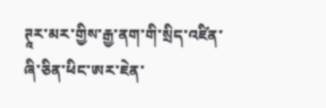ཊཱར་མར་གྱིས་རྒྱ་ནག་གི་སྲིད་འཛིན་ཞི་ཅིན་ཕིང་ཨར་ཇེན་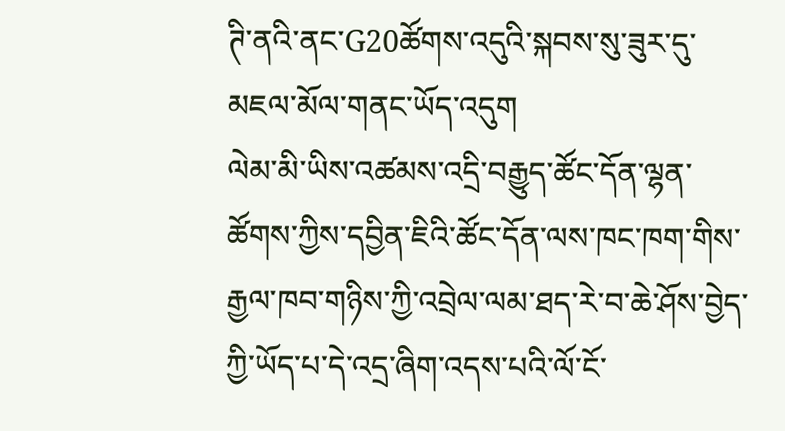ཊི་ནའི་ནང་G20ཚོགས་འདུའི་སྐབས་སུ་ཟུར་དུ་མཇལ་མོལ་གནང་ཡོད་འདུག
ལེམ་མི་ཡིས་འཚམས་འདྲི་བརྒྱུད་ཚོང་དོན་ལྷན་ཚོགས་ཀྱིས་དབྱིན་ཇིའི་ཚོང་དོན་ལས་ཁང་ཁག་གིས་རྒྱལ་ཁབ་གཉིས་ཀྱི་འབྲེལ་ལམ་ཐད་རེ་བ་ཆེ་ཤོས་བྱེད་ཀྱི་ཡོད་པ་དེ་འདྲ་ཞིག་འདས་པའི་ལོ་ངོ་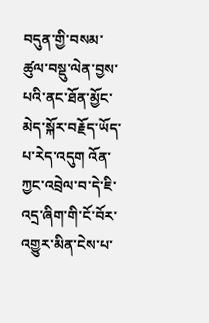བདུན་གྱི་བསམ་ཚུལ་བསྡུ་ལེན་བྱས་པའི་ནང་ཐོན་མྱོང་མེད་སྐོར་བརྗོད་ཡོད་པ་རེད་འདུག འོན་ཀྱང་འབྲེལ་བ་དེ་ཇི་འདྲ་ཞིག་གི་ངོ་བོར་འགྱུར་མིན་ངེས་པ་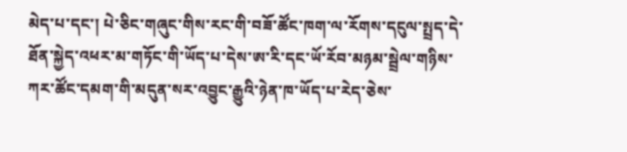མེད་པ་དང་། པེ་ཅིང་གཞུང་གིས་རང་གི་བཟོ་ཚོང་ཁག་ལ་རོགས་དངུལ་སྤྲད་དེ་ཐོན་སྐྱེད་འཕར་མ་གཏོང་གི་ཡོད་པ་དེས་ཨ་རི་དང་ཡོ་རོབ་མཉམ་སྦྲེལ་གཉིས་ཀར་ཚོང་དམག་གི་མདུན་སར་འབྱུང་རྒྱུའི་ཉེན་ཁ་ཡོད་པ་རེད་ཅེས་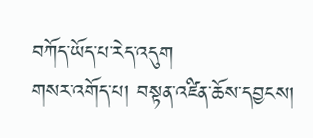བཀོད་ཡོད་པ་རེད་འདུག
གསར་འགོད་པ། བསྟན་འཛིན་ཆོས་དབྱངས།